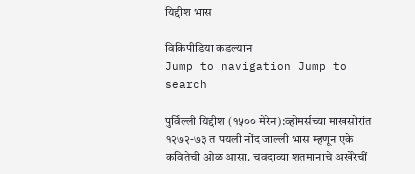यिद्दीश भास

विकिपीडिया कडल्यान
Jump to navigation Jump to search

पुर्विल्ली यिद्दीश (१५०० मेरेन):व्होमर्सच्या माखसोरांत १२७२-७३ त पयली नोंद जाल्ली भास म्हणून एके कवितेची ओळ आसा. चवदाव्या शतमानाचे अखेरेचीं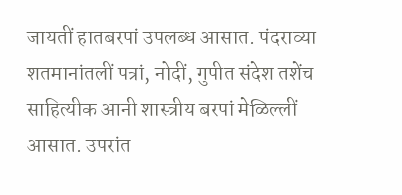जायतीं हातबरपां उपलब्ध आसात. पंदराव्या शतमानांतलीं पत्रां, नोदीं, गुपीत संदेश तशेंच साहित्यीक आनी शास्त्रीय बरपां मेळिल्लीं आसात. उपरांत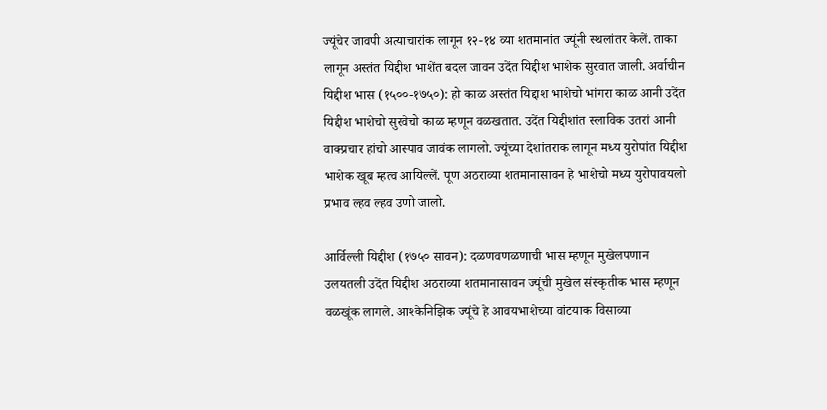ज्यूंचेर जावपी अत्याचारांक लागून १२-१४ व्या शतमानांत ज्यूंनी स्थलांतर केलें. ताका लागून अस्तंत यिद्दीश भाशेंत बदल जावन उदेंत यिद्दीश भाशेक सुरवात जाली. अर्वाचीन यिद्दीश भास (१५००-१७५०): हो काळ अस्तंत यिद्दाश भाशेचो भांगरा काळ आनी उदेंत यिद्दीश भाशेचो सुरवेचो काळ म्हणून वळखतात. उदेंत यिद्दीशांत स्लाविक उतरां आनी वाक्प्रचार हांचो आस्पाव जावंक लागलो. ज्यूंच्या देशांतराक लागून मध्य युरोपांत यिद्दीश भाशेक खूब म्हत्व आयिल्लें. पूण अठराव्या शतमानासावन हे भाशेचो मध्य युरोपावयलो प्रभाव ल्हव ल्हव उणो जालो.

आर्विल्ली यिद्दीश (१७५० सावन): दळणवणळणाची भास म्हणून मुखेलपणान उलयतली उदेंत यिद्दीश अठराव्या शतमानासावन ज्यूंची मुखेल संस्कृतीक भास म्हणून वळखूंक लागले. आश्केनिझिक ज्यूंचे हे आवयभाशेच्या वांटयाक विसाव्या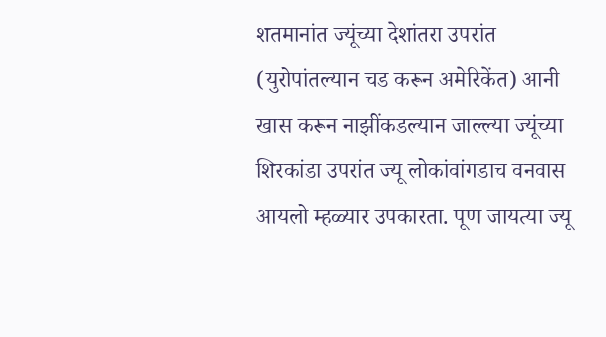शतमानांत ज्यूंच्या देशांतरा उपरांत (युरोपांतल्यान चड करून अमेरिकेंत) आनी खास करून नाझींकडल्यान जाल्ल्या ज्यूंच्या शिरकांडा उपरांत ज्यू लोकांवांगडाच वनवास आयलो म्हळ्यार उपकारता. पूण जायत्या ज्यू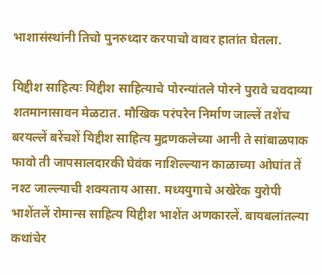भाशासंस्थांनी तिचो पुनरुध्दार करपाचो वावर हातांत घेतला.

यिद्दीश साहित्यः यिद्दीश साहित्याचे पोरन्यांतले पोरने पुरावे चवदाव्या शतमानासावन मेळटात. मौखिक परंपरेन निर्माण जाल्लें तशेंच बरयल्लें बरेंचशें यिद्दीश साहित्य मुद्रणकलेच्या आनी ते सांबाळपाक फावो ती जापसालदारकी घेवंक नाशिल्ल्यान काळाच्या ओघांत तें नश्ट जाल्ल्याची शक्यताय आसा. मध्ययुगाचे अखेरेक युरोपी भाशेंतलें रोमान्स साहित्य यिद्दीश भाशेंत अणकारलें. बायबलांतल्या कथांचेर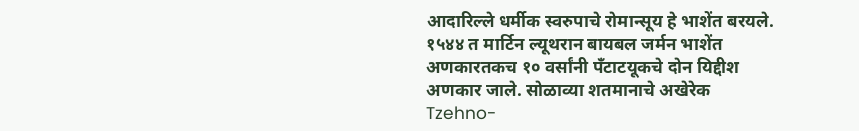आदारिल्ले धर्मीक स्वरुपाचे रोमान्सूय हे भाशेंत बरयले. १५४४ त मार्टिन ल्यूथरान बायबल जर्मन भाशेंत अणकारतकच १० वर्सांनी पँटाटयूकचे दोन यिद्दीश अणकार जाले. सोळाव्या शतमानाचे अखेरेक Tzehno-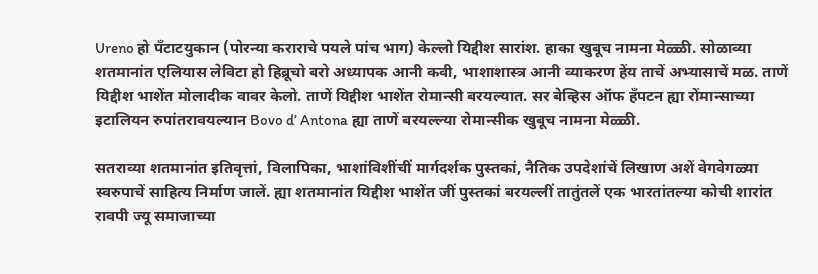Ureno हो पँटाटयुकान (पोरन्या कराराचे पयले पांच भाग) केल्लो यिद्दीश सारांश. हाका खुबूच नामना मेळ्ळी. सोळाव्या शतमानांत एलियास लेविटा हो हिब्रूचो बरो अध्यापक आनी कवी, भाशाशास्त्र आनी व्याकरण हेंय ताचें अभ्यासाचें मळ. ताणें यिद्दीश भाशेंत मोलादीक वावर केलो. ताणें यिद्दीश भाशेंत रोमान्सी बरयल्यात. सर बेव्हिस ऑफ हँपटन ह्या रोंमान्साच्या इटालियन रुपांतरावयल्यान Bovo d’ Antona ह्या ताणें बरयल्ल्या रोमान्सीक खुबूच नामना मेळ्ळी.

सतराव्या शतमानांत इतिवृत्तां, विलापिका, भाशांविशींचीं मार्गदर्शक पुस्तकां, नैतिक उपदेशांचें लिखाण अशें वेगवेगळ्या स्वरुपाचें साहित्य निर्माण जालें. ह्या शतमानांत यिद्दीश भाशेंत जीं पुस्तकां बरयल्लीं तातुंतलें एक भारतांतल्या कोची शारांत रावपी ज्यू समाजाच्या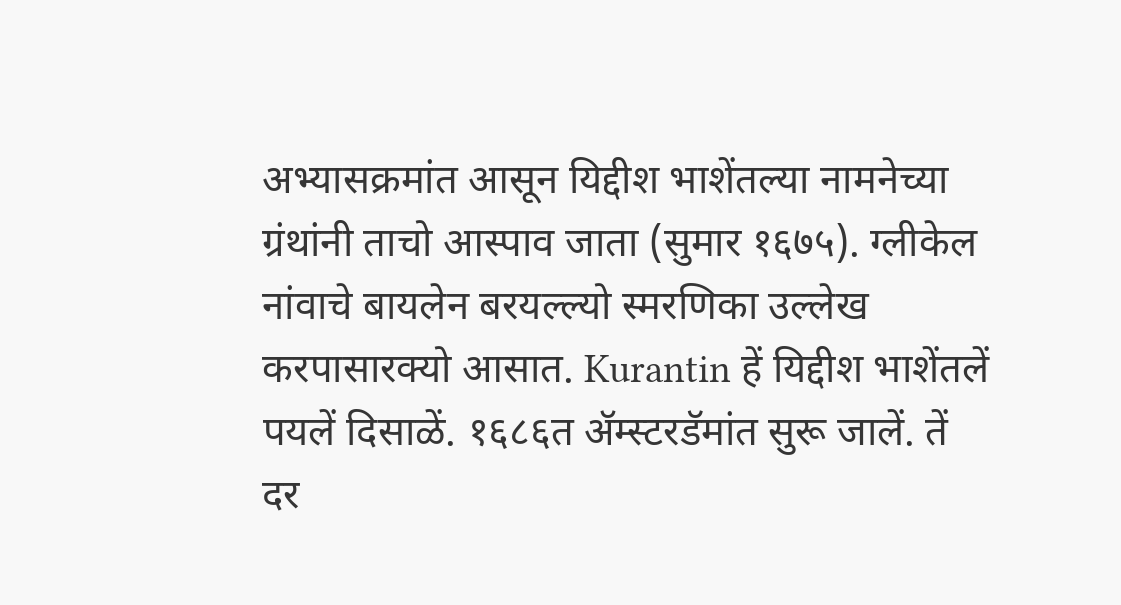अभ्यासक्रमांत आसून यिद्दीश भाशेंतल्या नामनेच्या ग्रंथांनी ताचो आस्पाव जाता (सुमार १६७५). ग्लीकेल नांवाचे बायलेन बरयल्ल्यो स्मरणिका उल्लेख करपासारक्यो आसात. Kurantin हें यिद्दीश भाशेंतलें पयलें दिसाळें. १६८६त ॲम्स्टरडॅमांत सुरू जालें. तें दर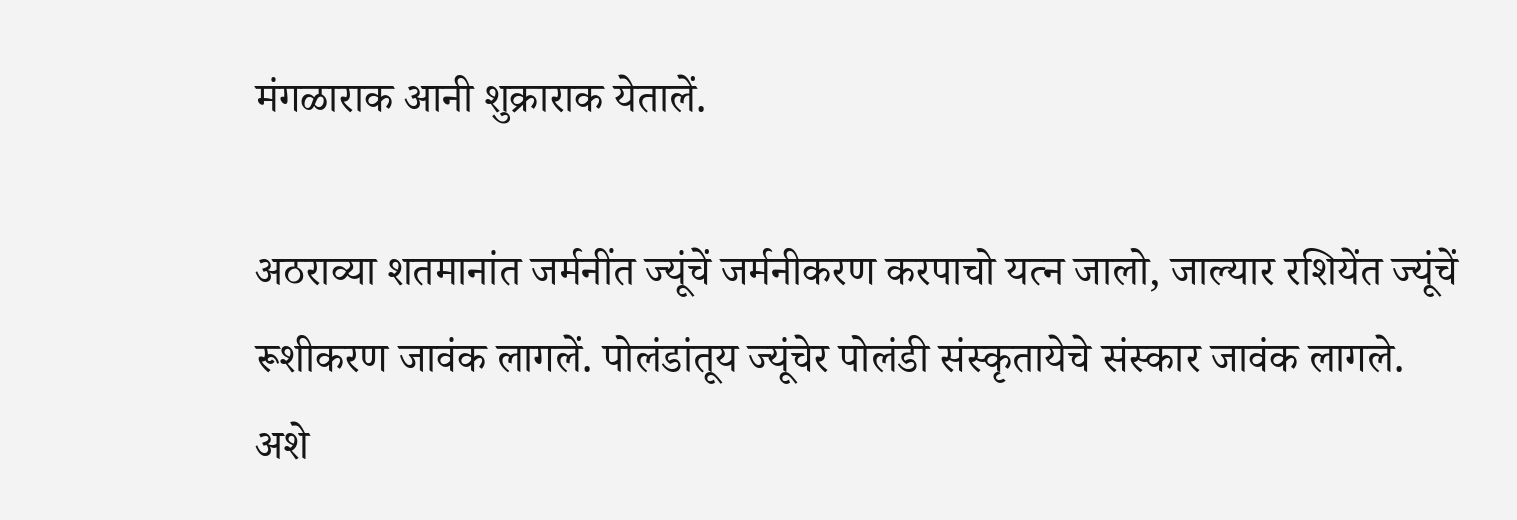मंगळाराक आनी शुक्राराक येतालें.

अठराव्या शतमानांत जर्मनींत ज्यूंचें जर्मनीकरण करपाचो यत्न जालो, जाल्यार रशियेंत ज्यूंचें रूशीकरण जावंक लागलें. पोलंडांतूय ज्यूंचेर पोलंडी संस्कृतायेचे संस्कार जावंक लागले. अशे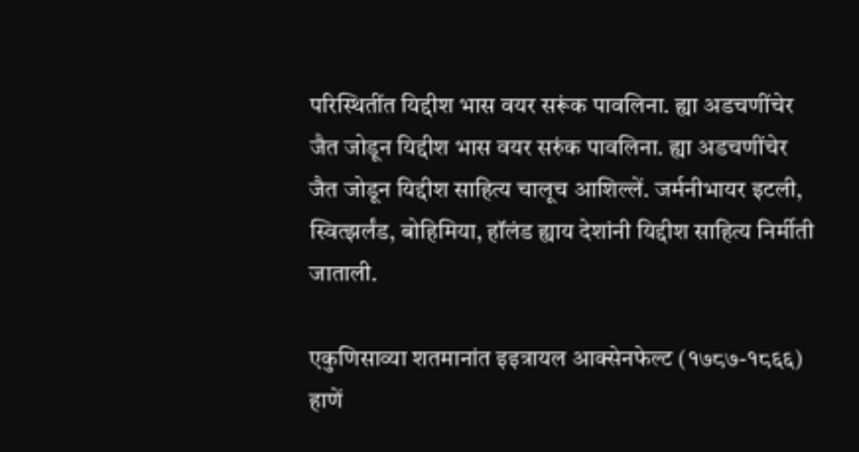परिस्थितींत यिद्दीश भास वयर सरूंक पावलिना. ह्या अडचणींचेर जैत जोडून यिद्दीश भास वयर सरुंक पावलिना. ह्या अडचणींचेर जैत जोडून यिद्दीश साहित्य चालूच आशिल्लें. जर्मनीभायर इटली, स्वित्झर्लंड, बोहिमिया, हॉलंड ह्याय देशांनी यिद्दीश साहित्य निर्मीती जाताली.

एकुणिसाव्या शतमानांत इइत्रायल आक्सेनफेल्ट (१७८७-१८६६) हाणें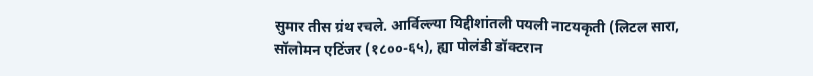सुमार तीस ग्रंथ रचले. आर्विल्ल्या यिद्दीशांतली पयली नाटयकृती (लिटल सारा, सॉलोमन एटिंजर (१८००-६५), ह्या पोलंडी डॉक्टरान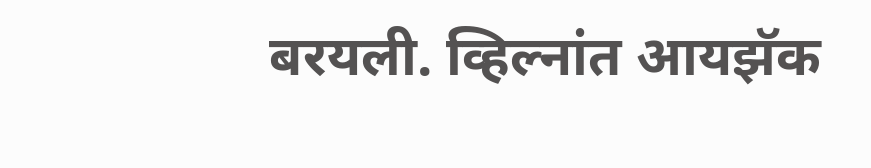बरयली. व्हिल्नांत आयझॅक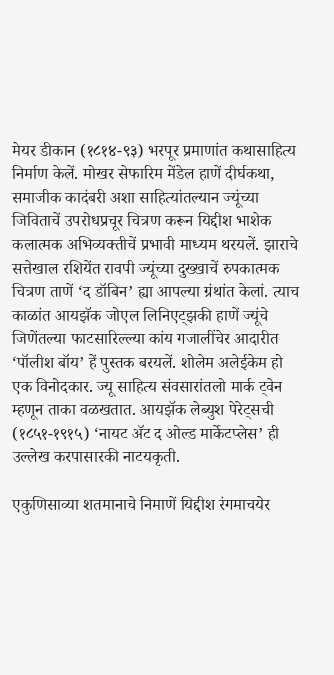मेयर डीकान (१८१४-९३) भरपूर प्रमाणांत कथासाहित्य निर्माण केलें. मोखर सेफारिम मेंडेल हाणें दीर्घकथा, समाजीक कादंबरी अशा साहित्यांतल्यान ज्यूंच्या जिविताचें उपरोधप्रचूर चित्रण करून यिद्दीश भाशेक कलात्मक अभिव्यक्तीचें प्रभावी माध्यम थरयलें. झाराचे सत्तेखाल रशियेंत रावपी ज्यूंच्या दुख्खाचें रुपकात्मक चित्रण ताणें ‘द डॉबिन’ ह्या आपल्या ग्रंथांत केलां. त्याच काळांत आयझॅक जोएल लिनिएट्झकी हाणें ज्यूंचे जिणेंतल्या फाटसारिल्ल्या कांय गजालींचेर आदारीत ‘पॉलीश बॉय’ हें पुस्तक बरयलें. शोलेम अलेईकेम हो एक विनोदकार. ज्यू साहित्य संवसारांतलो मार्क ट्वेन म्हणून ताका वळखतात. आयझॅक लेब्युश पेरेट्सची (१८५१-१९१५) ‘नायट ॲट द ओल्ड मार्केटप्लेस’ ही उल्लेख करपासारकी नाटयकृती.

एकुणिसाव्या शतमानाचे निमाणें यिद्दीश रंगमाचयेर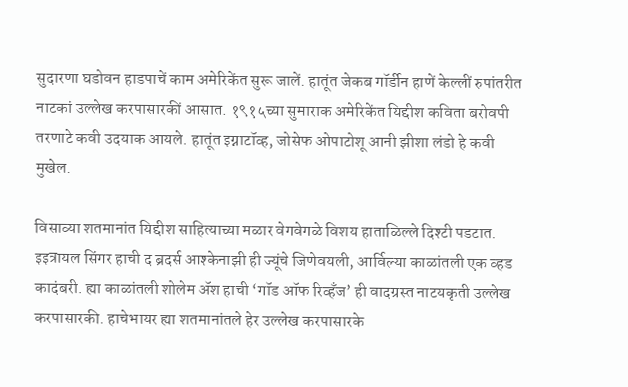सुदारणा घडोवन हाडपाचें काम अमेरिकेंत सुरू जालें. हातूंत जेकब गॉर्डीन हाणें केल्लीं रुपांतरीत नाटकां उल्लेख करपासारकीं आसात. १९१५च्या सुमाराक अमेरिकेंत यिद्दीश कविता बरोवपी तरणाटे कवी उदयाक आयले. हातूंत इग्नाटॉव्ह, जोसेफ ओपाटोशू आनी झीशा लंडो हे कवी मुखेल.

विसाव्या शतमानांत यिद्दीश साहित्याच्या मळार वेगवेगळे विशय हाताळिल्ले दिश्टी पडटात. इइत्रायल सिंगर हाची द ब्रदर्स आश्केनाझी ही ज्यूंचे जिणेवयली, आर्विल्या काळांतली एक व्हड कादंबरी. ह्या काळांतली शोलेम ॲश हाची ‘गॉड ऑफ रिव्हँज’ ही वादग्रस्त नाटयकृती उल्लेख करपासारकी. हाचेभायर ह्या शतमानांतले हेर उल्लेख करपासारके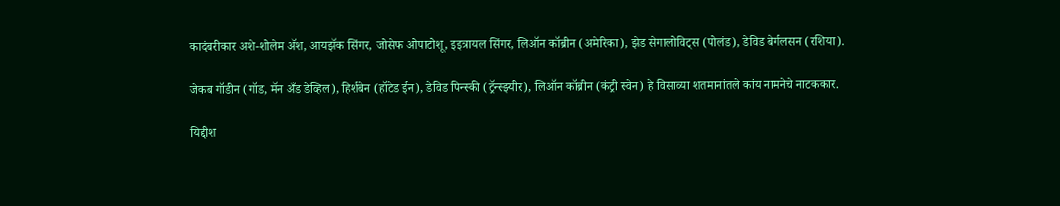कादंबरीकार अशे-शोलेम ॲश, आयझॅक सिंगर, जोसेफ ओपाटोशू, इइत्रायल सिंगर, लिऑन कॉब्रीन (अमेरिका), झेड सेगालोविट्स (पोलंड), डेविड बेर्गलसन (रशिया).

जेकब गॉडीन (गॉड, मॅन अँड डेव्हिल), हिर्शबेन (हॉटेड ईन), डेविड पिन्स्की (ट्रॅन्स्झ्यीर), लिऑन कॉब्रीन (कंट्री स्वेन) हे विसाव्या शतमानांतले कांय नामनेचे नाटककार.

यिद्दीश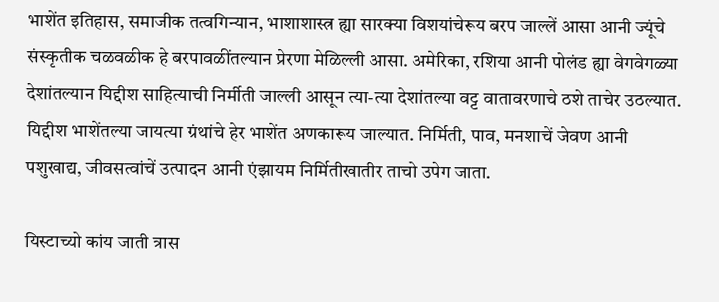भाशेंत इतिहास, समाजीक तत्वगिन्यान, भाशाशास्त्र ह्या सारक्या विशयांचेरूय बरप जाल्लें आसा आनी ज्यूंचे संस्कृतीक चळवळीक हे बरपावळींतल्यान प्रेरणा मेळिल्ली आसा. अमेरिका, रशिया आनी पोलंड ह्या वेगवेगळ्या देशांतल्यान यिद्दीश साहित्याची निर्मीती जाल्ली आसून त्या-त्या देशांतल्या वट्ट वातावरणाचे ठशे ताचेर उठल्यात. यिद्दीश भाशेंतल्या जायत्या ग्रंथांचे हेर भाशेंत अणकारूय जाल्यात. निर्मिती, पाव, मनशाचें जेवण आनी पशुखाद्य, जीवसत्वांचें उत्पादन आनी एंझायम निर्मितीखातीर ताचो उपेग जाता.

यिस्टाच्यो कांय जाती त्रास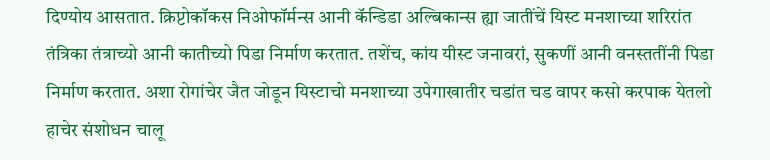दिण्योय आसतात. क्रिप्टोकॉकस निओफॉर्मन्स आनी कॅन्डिडा अल्बिकान्स ह्या जातींचें यिस्ट मनशाच्या शरिरांत तंत्रिका तंत्राच्यो आनी कातीच्यो पिडा निर्माण करतात. तशेंच, कांय यीस्ट जनावरां, सुकणीं आनी वनस्ततींनी पिडा निर्माण करतात. अशा रोगांचेर जैत जोडून यिस्टाचो मनशाच्या उपेगाखातीर चडांत चड वापर कसो करपाक येतलो हाचेर संशोधन चालू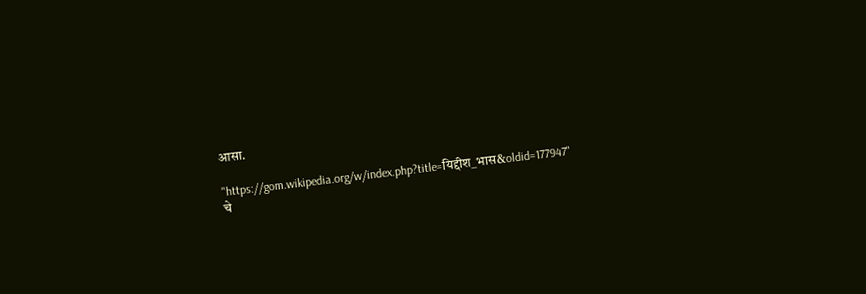आसा.

"https://gom.wikipedia.org/w/index.php?title=यिद्दीश_भास&oldid=177947" चे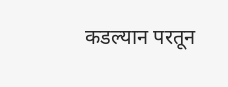कडल्यान परतून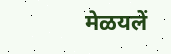मेळयलें